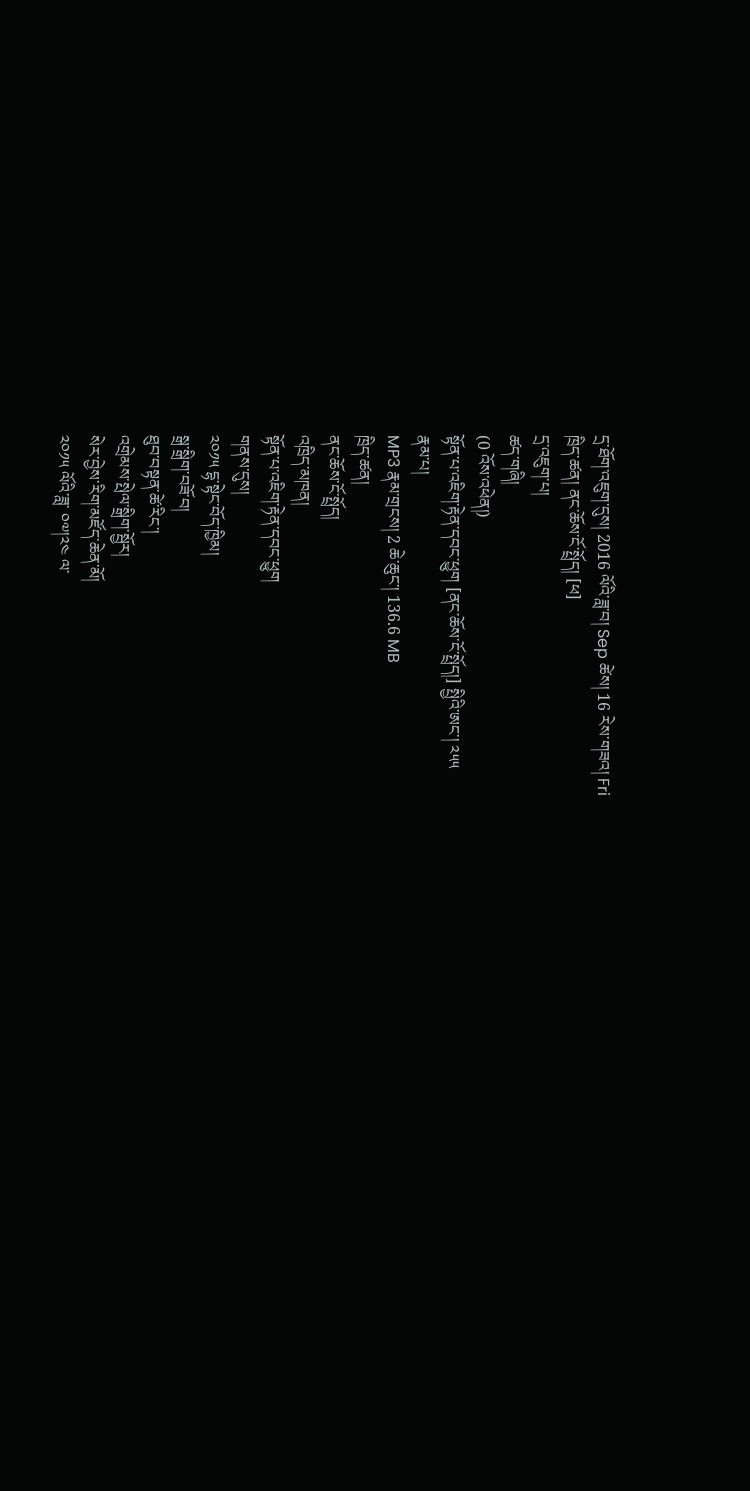དྲ་ཐོག་འཇུག་དུས། 2016 ལོའི་ཟླ་བ། Sep ཚེས། 16 རེས་གཟའ། Fri
ཁྲིད་ཚན། ནང་ཆོས་ངོ་སྤྲོད། [ཕ]
དྲ་འཇུག་པ།
ཚད་གཞི།
(0 འོས་འཕེན།)
སྟོན་པ་འཇིག་རྟེན་དབང་ཕྱུག [ནང་ཆོས་ངོ་སྤྲོད།] སྤྱིའི་ཨང་། ༢༥༥
རྣམ་པ།
MP3 རྣམ་གྲངས། 2 ཆེ་ཆུང་། 136.6 MB
ཁྲིད་ཚན།
ནང་ཆོས་ངོ་སྤྲོད།
འཁྲིད་མཁན།
སྟོན་པ་འཇིག་རྟེན་དབང་ཕྱུག
གནས་དུས།
༢༠༡༥ དྷ་སྟེང་བོད་ཁྱིམ།
སྒྲ་སྒྲིག་བཟོ་བ།
ཐུབ་བསྟན་ཚེ་རིང་།
འགྲེམས་སྤེལ་སྒྲིག་སྦྱོར།
སེར་བྱེས་རིག་མཛོད་ཆེན་མོ།
༢༠༡༥ ལོའི་ཟླ་ ༠༧།༢༤ ལ་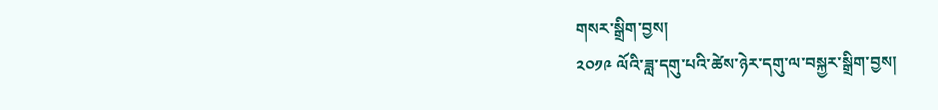གསར་སྒྲིག་བྱས།
༢༠༡༩ ལོའི་ཟླ་དགུ་པའི་ཚེས་ཉེར་དགུ་ལ་བསྐྱར་སྒྲིག་བྱས།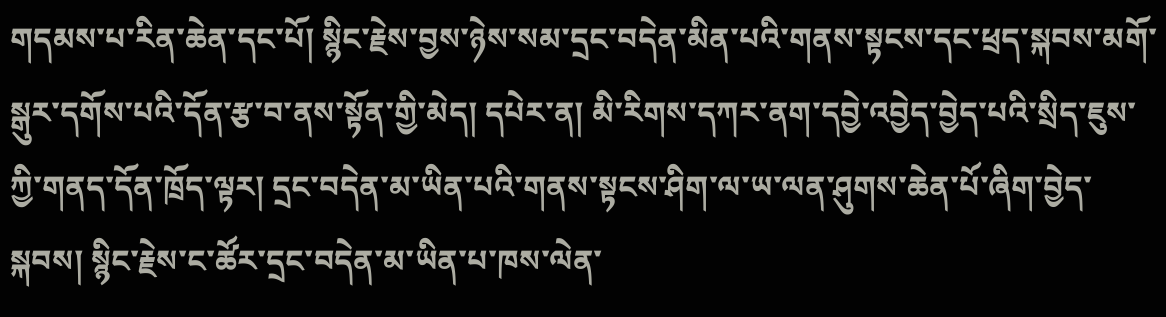གདམས་པ་རིན་ཆེན་དང་པོ། སྙིང་རྗེས་བྱས་ཉེས་སམ་དྲང་བདེན་མིན་པའི་གནས་སྟངས་དང་ཕྲད་སྐབས་མགོ་སྒུར་དགོས་པའི་དོན་རྩ་བ་ནས་སྟོན་གྱི་མེད། དཔེར་ན། མི་རིགས་དཀར་ནག་དབྱེ་འབྱེད་བྱེད་པའི་སྲིད་ཇུས་ཀྱི་གནད་དོན་ཁྲོད་ལྟར། དྲང་བདེན་མ་ཡིན་པའི་གནས་སྟངས་ཤིག་ལ་ཡ་ལན་ཤུགས་ཆེན་པོ་ཞིག་བྱེད་སྐབས། སྙིང་རྗེས་ང་ཚོར་དྲང་བདེན་མ་ཡིན་པ་ཁས་ལེན་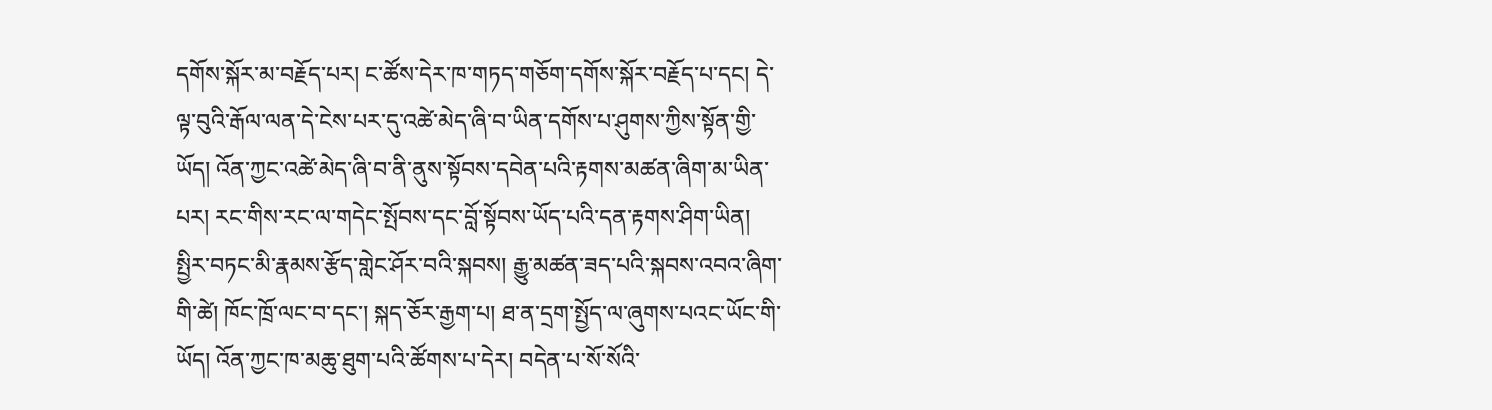དགོས་སྐོར་མ་བརྗོད་པར། ང་ཚོས་དེར་ཁ་གཏད་གཅོག་དགོས་སྐོར་བརྗོད་པ་དང། དེ་ལྟ་བུའི་རྒོལ་ལན་དེ་ངེས་པར་དུ་འཚེ་མེད་ཞི་བ་ཡིན་དགོས་པ་ཤུགས་ཀྱིས་སྟོན་གྱི་ཡོད། འོན་ཀྱང་འཚེ་མེད་ཞི་བ་ནི་ནུས་སྟོབས་དབེན་པའི་རྟགས་མཚན་ཞིག་མ་ཡིན་པར། རང་གིས་རང་ལ་གདེང་སྤོབས་དང་བློ་སྟོབས་ཡོད་པའི་དན་རྟགས་ཤིག་ཡིན། སྤྱིར་བཏང་མི་རྣམས་རྩོད་གླེང་ཤོར་བའི་སྐབས། རྒྱུ་མཚན་ཟད་པའི་སྐབས་འབའ་ཞིག་གི་ཚེ། ཁོང་ཁྲོ་ལང་བ་དང་། སྐད་ཅོར་རྒྱག་པ། ཐ་ན་དྲག་སྤྱོད་ལ་ཞུགས་པའང་ཡོང་གི་ཡོད། འོན་ཀྱང་ཁ་མཆུ་ཐུག་པའི་ཚོགས་པ་དེར། བདེན་པ་སོ་སོའི་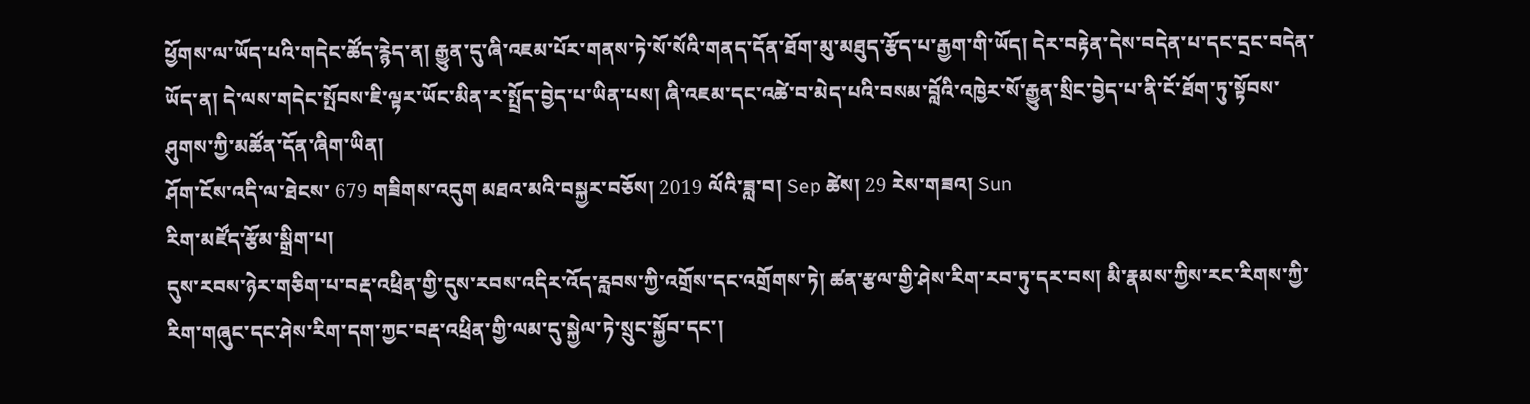ཕྱོགས་ལ་ཡོད་པའི་གདེང་ཚོད་རྙེད་ན། རྒྱུན་དུ་ཞི་འཇམ་པོར་གནས་ཏེ་སོ་སོའི་གནད་དོན་ཐོག་མུ་མཐུད་རྩོད་པ་རྒྱག་གི་ཡོད། དེར་བརྟེན་དེས་བདེན་པ་དང་དྲང་བདེན་ཡོད་ན། དེ་ལས་གདེང་སྤོབས་ཇི་ལྟར་ཡོང་མིན་ར་སྤྲོད་བྱེད་པ་ཡིན་པས། ཞི་འཇམ་དང་འཚེ་བ་མེད་པའི་བསམ་བློའི་འཁྱེར་སོ་རྒྱུན་སྲིང་བྱེད་པ་ནི་ངོ་ཐོག་ཏུ་སྟོབས་ཤུགས་ཀྱི་མཚོན་དོན་ཞིག་ཡིན།
ཤོག་ངོས་འདི་ལ་ཐེངས་ 679 གཟིགས་འདུག མཐའ་མའི་བསྐྱར་བཅོས། 2019 ལོའི་ཟླ་བ། Sep ཚེས། 29 རེས་གཟའ། Sun
རིག་མཛོད་རྩོམ་སྒྲིག་པ།
དུས་རབས་ཉེར་གཅིག་པ་བརྡ་འཕྲིན་གྱི་དུས་རབས་འདིར་འོད་རླབས་ཀྱི་འགྲོས་དང་འགྲོགས་ཏེ། ཚན་རྩལ་གྱི་ཤེས་རིག་རབ་ཏུ་དར་བས། མི་རྣམས་ཀྱིས་རང་རིགས་ཀྱི་རིག་གཞུང་དང་ཤེས་རིག་དག་ཀྱང་བརྡ་འཕྲིན་གྱི་ལམ་དུ་སྐྱེལ་ཏེ་སྲུང་སྐྱོབ་དང་།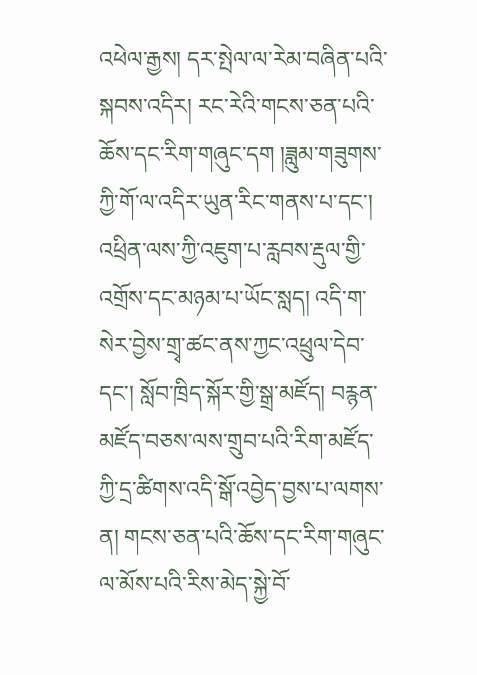འཕེལ་རྒྱས། དར་སྤེལ་ལ་རེམ་བཞིན་པའི་སྐབས་འདིར། རང་རེའི་གངས་ཅན་པའི་ཆོས་དང་རིག་གཞུང་དག །ཟླུམ་གཟུགས་ཀྱི་གོ་ལ་འདིར་ཡུན་རིང་གནས་པ་དང་། འཕྲིན་ལས་ཀྱི་འཇུག་པ་རླབས་རྡུལ་གྱི་འགྲོས་དང་མཉམ་པ་ཡོང་སླད། འདི་ག་སེར་བྱེས་གྲྭ་ཚང་ནས་ཀྱང་འཕྲུལ་དེབ་དང་། སློབ་ཁྲིད་སྐོར་གྱི་སྒྲ་མཛོད། བརྙན་མཛོད་བཅས་ལས་གྲུབ་པའི་རིག་མཛོད་ཀྱི་དྲ་ཚིགས་འདི་སྒོ་འབྱེད་བྱས་པ་ལགས་ན། གངས་ཅན་པའི་ཆོས་དང་རིག་གཞུང་ལ་མོས་པའི་རིས་མེད་སྐྱེ་བོ་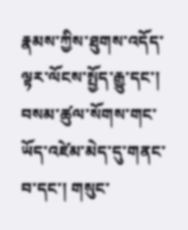རྣམས་ཀྱིས་ཐུགས་འདོད་ལྟར་ལོངས་སྤྱོད་རྒྱུ་དང་། བསམ་ཚུལ་སོགས་གང་ཡོད་འཛེམ་མེད་དུ་གནང་བ་དང་། གསུང་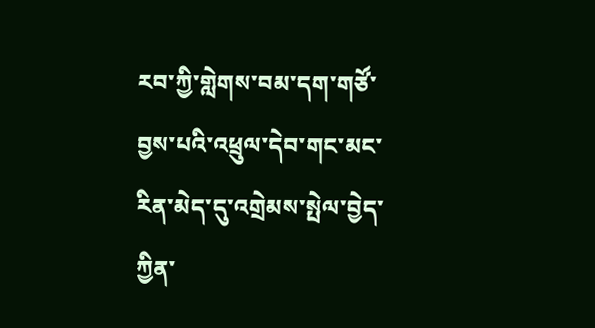རབ་ཀྱི་གླེགས་བམ་དག་གཙོ་བྱས་པའི་འཕྲུལ་དེབ་གང་མང་རིན་མེད་དུ་འགྲེམས་སྤེལ་བྱེད་ཀྱིན་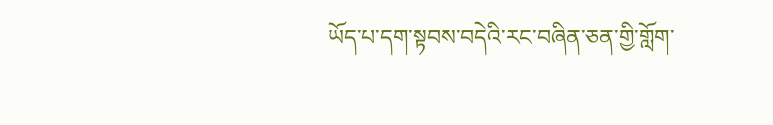ཡོད་པ་དག་སྟབས་བདེའི་རང་བཞིན་ཅན་གྱི་གློག་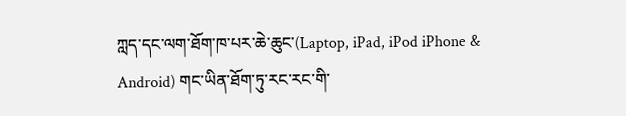ཀླད་དང་ལག་ཐོག་ཁ་པར་ཆེ་ཆུང་(Laptop, iPad, iPod iPhone & Android) གང་ཡིན་ཐོག་ཏུ་རང་རང་གི་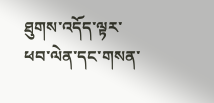ཐུགས་འདོད་ལྟར་ཕབ་ལེན་དང་གསན་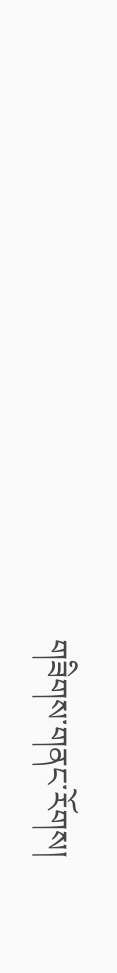གཟིགས་གནང་རོགས།